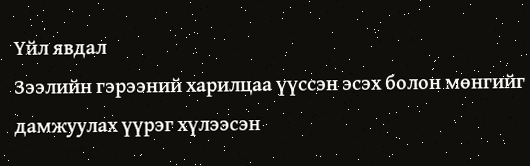Үйл явдал
Зээлийн гэрээний харилцаа үүссэн эсэх болон мөнгийг дамжуулах үүрэг хүлээсэн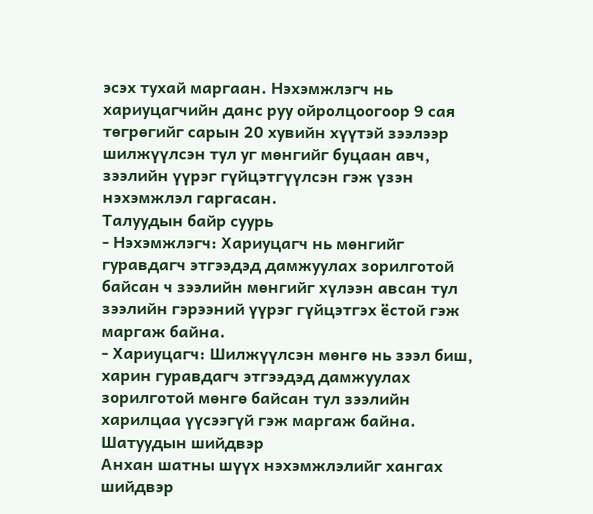эсэх тухай маргаан. Нэхэмжлэгч нь хариуцагчийн данс руу ойролцоогоор 9 сая төгрөгийг сарын 20 хувийн хүүтэй зээлээр шилжүүлсэн тул уг мөнгийг буцаан авч, зээлийн үүрэг гүйцэтгүүлсэн гэж үзэн нэхэмжлэл гаргасан.
Талуудын байр суурь
- Нэхэмжлэгч: Хариуцагч нь мөнгийг гуравдагч этгээдэд дамжуулах зорилготой байсан ч зээлийн мөнгийг хүлээн авсан тул зээлийн гэрээний үүрэг гүйцэтгэх ёстой гэж маргаж байна.
- Хариуцагч: Шилжүүлсэн мөнгө нь зээл биш, харин гуравдагч этгээдэд дамжуулах зорилготой мөнгө байсан тул зээлийн харилцаа үүсээгүй гэж маргаж байна.
Шатуудын шийдвэр
Анхан шатны шүүх нэхэмжлэлийг хангах шийдвэр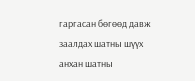гаргасан бөгөөд давж заалдах шатны шүүх анхан шатны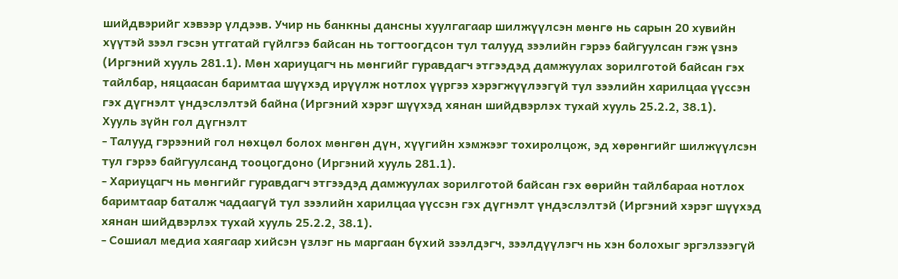шийдвэрийг хэвээр үлдээв. Учир нь банкны дансны хуулгагаар шилжүүлсэн мөнгө нь сарын 20 хувийн хүүтэй зээл гэсэн утгатай гүйлгээ байсан нь тогтоогдсон тул талууд зээлийн гэрээ байгуулсан гэж үзнэ (Иргэний хууль 281.1). Мөн хариуцагч нь мөнгийг гуравдагч этгээдэд дамжуулах зорилготой байсан гэх тайлбар, няцаасан баримтаа шүүхэд ирүүлж нотлох үүргээ хэрэгжүүлээгүй тул зээлийн харилцаа үүссэн гэх дүгнэлт үндэслэлтэй байна (Иргэний хэрэг шүүхэд хянан шийдвэрлэх тухай хууль 25.2.2, 38.1).
Хууль зүйн гол дүгнэлт
- Талууд гэрээний гол нөхцөл болох мөнгөн дүн, хүүгийн хэмжээг тохиролцож, эд хөрөнгийг шилжүүлсэн тул гэрээ байгуулсанд тооцогдоно (Иргэний хууль 281.1).
- Хариуцагч нь мөнгийг гуравдагч этгээдэд дамжуулах зорилготой байсан гэх өөрийн тайлбараа нотлох баримтаар баталж чадаагүй тул зээлийн харилцаа үүссэн гэх дүгнэлт үндэслэлтэй (Иргэний хэрэг шүүхэд хянан шийдвэрлэх тухай хууль 25.2.2, 38.1).
- Сошиал медиа хаягаар хийсэн үзлэг нь маргаан бүхий зээлдэгч, зээлдүүлэгч нь хэн болохыг эргэлзээгүй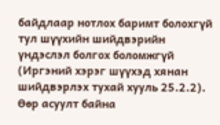байдлаар нотлох баримт болохгүй тул шүүхийн шийдвэрийн үндэслэл болгох боломжгүй (Иргэний хэрэг шүүхэд хянан шийдвэрлэх тухай хууль 25.2.2).
Өөр асуулт байна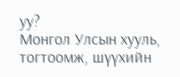уу?
Монгол Улсын хууль, тогтоомж, шүүхийн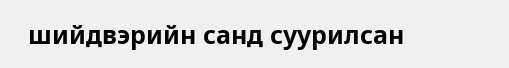шийдвэрийн санд суурилсан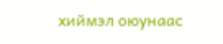хиймэл оюунаас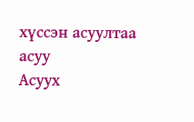хүссэн асуултаа асуу
Асуух